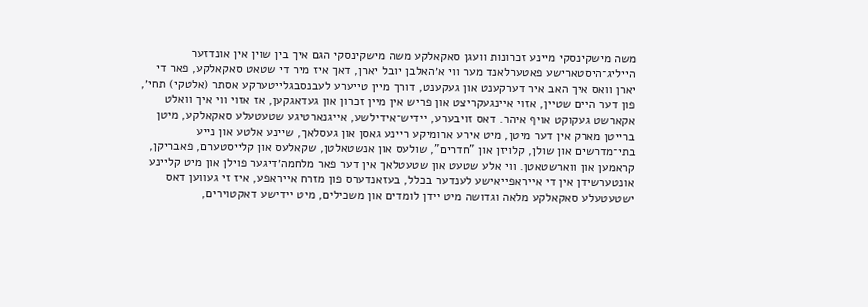משה מישקינסקי מיינע זכרונות וועגן סאקאלקע משה מישקינסקי הגם איך בין שוין אין אונדזער הייליג־היסטארישע פאטערלאנד מער ווי א׳האלבן יובל יארן, דאך איז מיר די שטאט סאקאלקע, פאר די יארן וואס איך האב איר דערקענט און געקענט, דורך מיין טייערע לעבנסבגלייטערקע אסתר (אלטקי) תחי׳, פון דער היים שטיין, אזוי איינגעקריצט און פריש אין מיין זכרון און געדאגקען, אז אזוי ווי איך וואלט אקארשט געקוקט אויף איהר. דאס זויבערע, יידיש־אידילשע, אייגנארטיגע שטעטעלע סאקאלקע, מיטן ברייטן מארק אין דער מיטן, מיט אירע ארומיקע ריינע גאסן און געסלאך, שיינע אלטע און נייע בתי־מדרשים און שולן, קלויזן און "חדרים", שולעס און אנשטאלטן, שקאלעס און קלייסטערם, פאבריקן, קראמען און ווארשטאטן. ווי אלע שטעט און שטעטלאך אין דער פאר מלחמה׳דיגער פוילן און מיט קליינע אונטערשידן אין די אייראפייאישע לענדער בכלל, בעזאנדערס פון מזרח אייראפע, איז זי געווען דאס ישטעטעלע סאקאלקע מלאה וגדושה מיט יידן לומדים און משכילים, מיט יידישע דאקטוירים,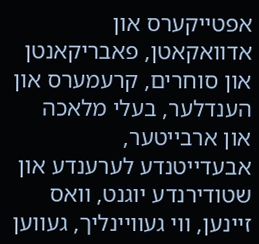אפטייקערס און אדוואקאטן, פאבריקאנטן און סוחרים, קרעמערס און הענדלער, בעלי מלאכה און ארבייטער, אבעדייטנדע לערענדע און שטודירנדע יוגנט, וואס זיינען, ווי געוויינליך, געווען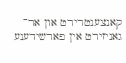קאנצענטרירט און אר־ גאניזירט אין פארשידענע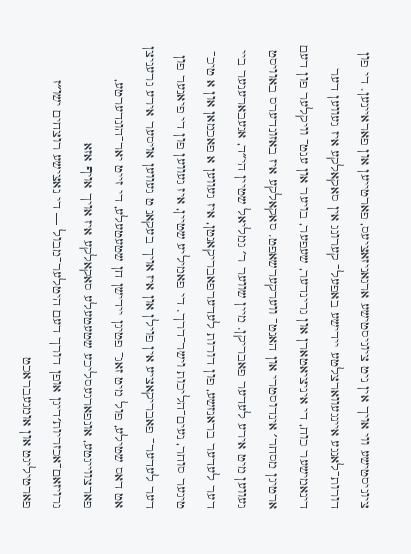ציוניסטישע ווי אויך אין ניט ציוניסטישע ארגאניזאציעס, פארטייען און פאראיינען. די פון דורות־לאנגע איינגעווארצלטע יידישע באפעל־ קערונג אין סאקאלקע איז געווען דער דינאמישער כוח, די איניציאטארן און גרינדער, שעפער, בויער און ענט־ וויקלער פון דעם ארטיגן מסחר׳ אינדוסטרי און האנט־ ווערקערשאפט. סאקאלקע איז באזונדערס באוויסט געווען מיט אירע לעדער פאבריקן. מיין שווער ר׳ גמליאל שטיין הי״ד, אגעבארענער ביי דער לעדער בראנזשע, פון דורות לעדערפאבריקאנטן, איז געווען א פאכמאן און א טיכ־ טיגער סוחר, נעים־הליכות וישר־דרך. די פאמיליע שטיין, איז געווען פון די פיאנער פון דער לעדער־ פאבריקאציע אין פוילן און איז אויך בעקאנ ט געווען אויסער אירע גרעניצן אט דאס שטילע, פול מיט זאג־ פטיגן יידישן חן שטעטעלע, די זייט יאר־הונדערטע, פארצווייגטע, אונפארגעסליכע שטעטעלע סאקאלקע איז אויך אויף אזא גרויזאם־אכזריות׳דיגן אופן דורך דעם היטלער־מבול — די נאצישע רוצחים ישו״ז פארטיליגט און אומגעבראכט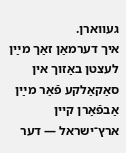געווארן.
איך דערמאַן זאַך מײַן לעצטן באַזוך אין סאַקאַלקע פֿאַר מײַן אַבפֿאַרן קיין ארץ־ישראל — דער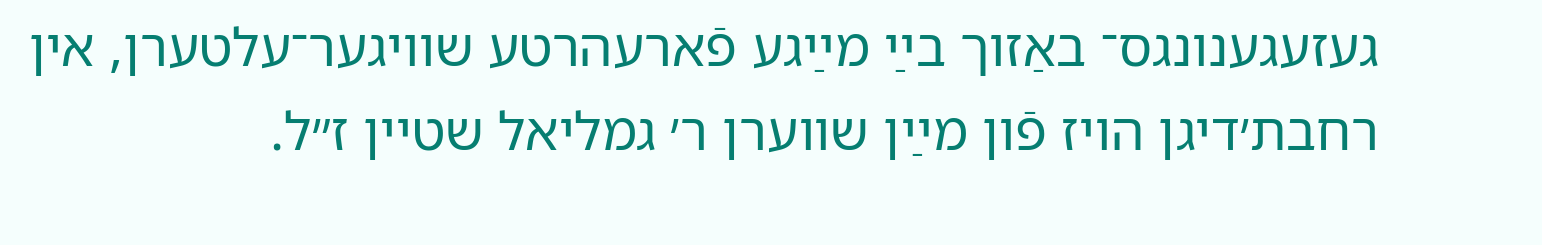געזעגענונגס־ באַזוך בײַ מײַגע פֿארעהרטע שוויגער־עלטערן, אין רחבת׳דיגן הויז פֿון מײַן שווערן ר׳ גמליאל שטיין ז״ל.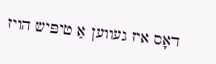דאָס איז געווען אַ טיפּיש הויז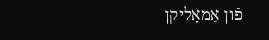פֿון אַמאָליקן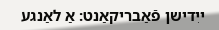ייִדישן פֿאַבריקאַנט: אַ לאַנגע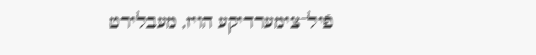פֿיל־צימערדיקע הויז, מעבלירט